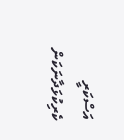އަސްކަރީ ކެރިކުޅަދާނަކަން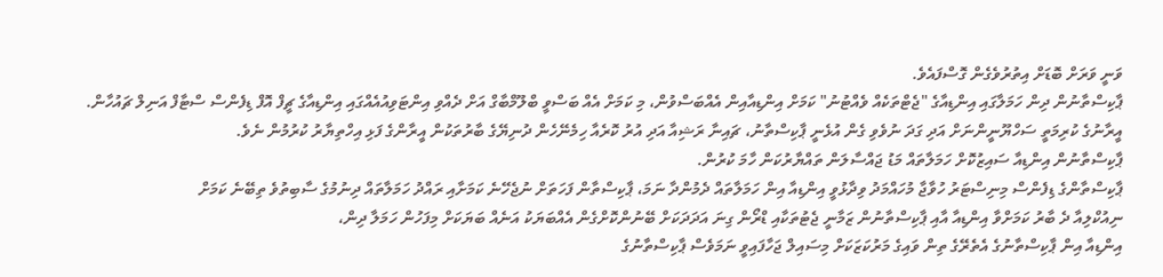ވަނީ ވަރަށް ބޮޑަށް އިތުރުވެގެން ގޮސްފައެވެ.
ޕާކިސްތާނުން ދިން ހަމަލާގައި އިންޑިއާގެ "ޖެޓްތަކެއް ވެއްޓުނު" ކަމަށް އިންޑިއާއިން އެއްބަސްވުން، މި ކަމަށް އެއް ބަސްވީ ބްލޫމްބާގް އަށް ދެއްވި އިންޓަވިއުއެއްގައި އިންޑިއާގެ ޗީފް އޮފް ޑިފެންސް ސްޓާފް އަނިލް ޗައުހާން.
އީރާނުގެ ކުރިމަތީ ސަހްޔޫނީންނަށް އަދި ގަދަ ނުވެވި ގެން އުޅެނީ ޕާކިސްތާނު، ޗައިނާ ރަޝިއާ އަދި އުރު ކޮރެއާ ހިމެނޭހެން ދުނިޔޭގެ ބާރުތަކުން އީރާންގެ ފަޅި އިހްތިޔާރު ކުރުމުން ނެވެ.
ޕާކިސްތާނުން އިންޑިއާ ސައިޒުކޮށް ހަމަލާތައް މަޑު ޖައްސާލަން ތައްޔާރުކަން ހާމަ ކުރުން.
ޕާކިސްތާންގެ ޑިފެންސް މިނިސްޓަރު ހުވާޖާ މުހައްމަދު ވިދާޅުވީ އިންޑިއާ އިން ހަމަލާތައް ދެމުންދާ ނަމަ، ޕާކިސްތާން ފަހަތަށް ނުޖެހޭނެ ކަމަށާއި ރައްދު ހަމަލާތައް ދިނުމުގެ ސާބިތުވެ ތިބޭނެ ކަމަށް
ނިއުކްލިއާ ދެ ބާރު ކަމަށްވާ އިންޑިއާ އާއި ޕާކިސްތާނުން ޒަމާނީ ޖެޓުތަކާއި ޑްރޯން ގިނަ އަދަދަކަށް ބޭނުންކޮށްގެން އެއްބަޔަކު އަނެއް ބަޔަކަށް މިފަހުން ހަމަލާ ދިން،
އިންޑިއާ އިން ޕާކިސްތާނުގެ އެތެރޭގެ ތިން ވައިގެ މަރުކަޒަކަށް މިސައިލް ޖަހާފައިވީ ނަމަވެސް ޕާކިސްތާނުގެ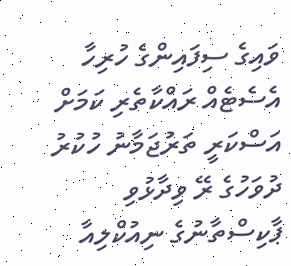ވައިގެ ސިފައިންގެ ހުރިހާ އެސެޓެއް ރައްކާތެރި ކަމަށް އަސްކަރީ ތަރުޖަމާނު ހުކުރު ދުވަހުގެ ރޭ ވިދާޅުވި
ޕާކިސްތާނުގެ ނިއުކްލިއާ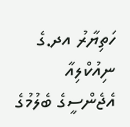ހަތިޔާރު އދ.ގެ ނިއުކްލިއާ އެޖެންސީގެ ބެލުމުގެ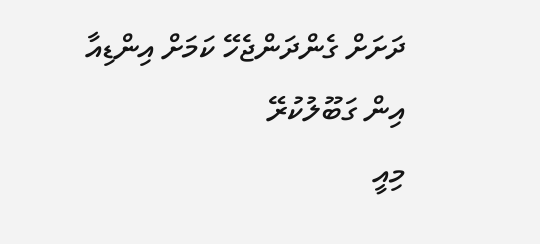ދަށަށް ގެންދަންޖެހޭ ކަމަށް އިންޑިއާ އިން ގަބޫލުކުރޭ
މިއީ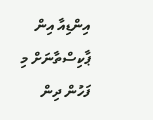އިންޑިއާ އިން ޕާކިސްތާނަށް މި ފަހުން ދިން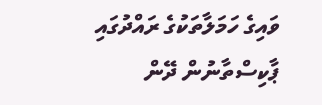ވައިގެ ހަމަލާތަކުގެ ރައްދުގައި ޕާކިސްތާނުން ދޭން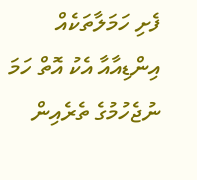ފެށި ހަމަލާތަކެއް
އިންޑިއާއާ އެކު އޮތް ހަމަ ނުޖެހުމުގެ ތެރެއިން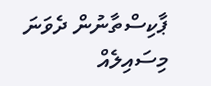ޕާކިސްތާނުން ދެވަނަ މިސައިލެއް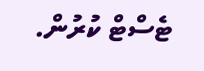ޓެސްޓް ކުރުން.